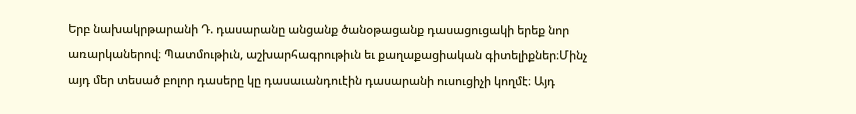Երբ նախակրթարանի Դ. դասարանը անցանք ծանօթացանք դասացուցակի երեք նոր առարկաներով։ Պատմութիւն, աշխարհագրութիւն եւ քաղաքացիական գիտելիքներ։Մինչ այդ մեր տեսած բոլոր դասերը կը դասաւանդուէին դասարանի ուսուցիչի կողմէ։ Այդ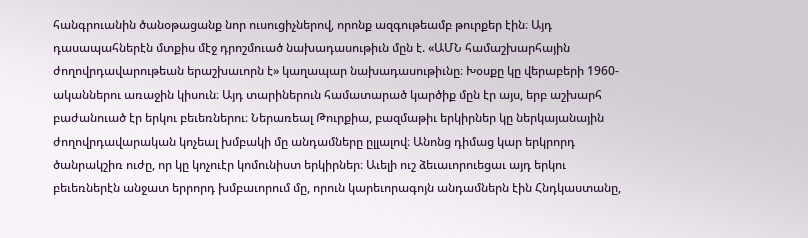հանգրուանին ծանօթացանք նոր ուսուցիչներով, որոնք ազգութեամբ թուրքեր էին։ Այդ դասապահներէն մտքիս մէջ դրոշմուած նախադասութիւն մըն է. «ԱՄՆ համաշխարհային ժողովրդավարութեան երաշխաւորն է» կաղապար նախադասութիւնը։ Խօսքը կը վերաբերի 1960-ականներու առաջին կիսուն։ Այդ տարիներուն համատարած կարծիք մըն էր այս, երբ աշխարհ բաժանուած էր երկու բեւեռներու։ Ներառեալ Թուրքիա, բազմաթիւ երկիրներ կը ներկայանային ժողովրդավարական կոչեալ խմբակի մը անդամները ըլլալով։ Անոնց դիմաց կար երկրորդ ծանրակշիռ ուժը, որ կը կոչուէր կոմունիստ երկիրներ։ Աւելի ուշ ձեւաւորուեցաւ այդ երկու բեւեռներէն անջատ երրորդ խմբաւորում մը, որուն կարեւորագոյն անդամներն էին Հնդկաստանը,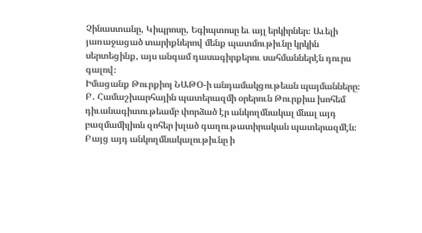Չինաստանը, Կիպրոսը, Եգիպտոսը եւ այլ երկիրներ։ Աւելի յառաջացած տարիքներով մենք պատմութիւնը կրկին սերտեցինք, այս անգամ դասագիրքերու սահմաններէն դուրս գալով։
Իմացանք Թուրքիոյ ՆԱԹՕ-ի անդամակցութեան պայմանները։ Բ. Համաշխարհային պատերազմի օրերուն Թուրքիա խոհեմ դիւանագիտութեամբ փորձած էր անկողմնակալ մնալ այդ բազմամիլիոն զոհեր խլած գաղութատիրական պատերազմէն։ Բայց այդ անկողմնակալութիւնը ի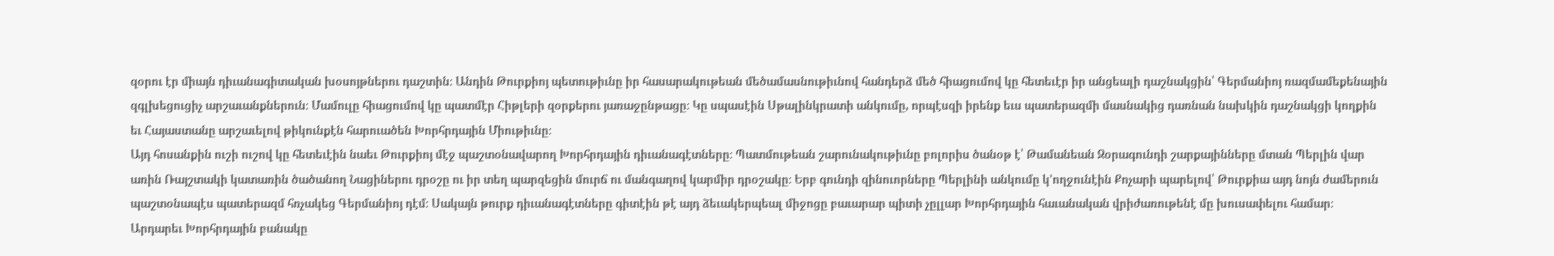զօրու էր միայն դիւանագիտական խօսոյթներու դաշտին։ Անդին Թուրքիոյ պետութիւնը իր հասարակութեան մեծամասնութիւնով հանդերձ մեծ հիացումով կը հետեւէր իր անցեալի դաշնակցին՝ Գերմանիոյ ռազմամեքենային զգլխեցուցիչ արշաւանքներուն։ Մամուլը հիացումով կը պատմէր Հիթլերի զօրքերու յառաջընթացը։ Կը սպասէին Սթալինկրատի անկումը, որպէսզի իրենք եւս պատերազմի մասնակից դառնան նախկին դաշնակցի կողքին եւ Հայաստանը արշաւելով թիկունքէն հարուածեն Խորհրդային Միութիւնը։
Այդ հոսանքին ուշի ուշով կը հետեւէին նաեւ Թուրքիոյ մէջ պաշտօնավարող Խորհրդային դիւանագէտները։ Պատմութեան շարունակութիւնը բոլորիս ծանօթ է՝ Թամանեան Զօրագունդի շարքայինները մտան Պերլին վար առին Ռայշտակի կատառին ծածանող Նացիներու դրօշը ու իր տեղ պարզեցին մուրճ ու մանգաղով կարմիր դրօշակը։ Երբ գունդի զինուորները Պերլինի անկումը կ՚ողջունէին Քոչարի պարելով՝ Թուրքիա այդ նոյն ժամերուն պաշտօնապէս պատերազմ հռչակեց Գերմանիոյ դէմ։ Սակայն թուրք դիւանագէտները գիտէին թէ այդ ձեւակերպեալ միջոցը բաւարար պիտի չըլլար Խորհրդային հաւանական վրիժառութենէ մը խուսափելու համար։
Արդարեւ Խորհրդային բանակը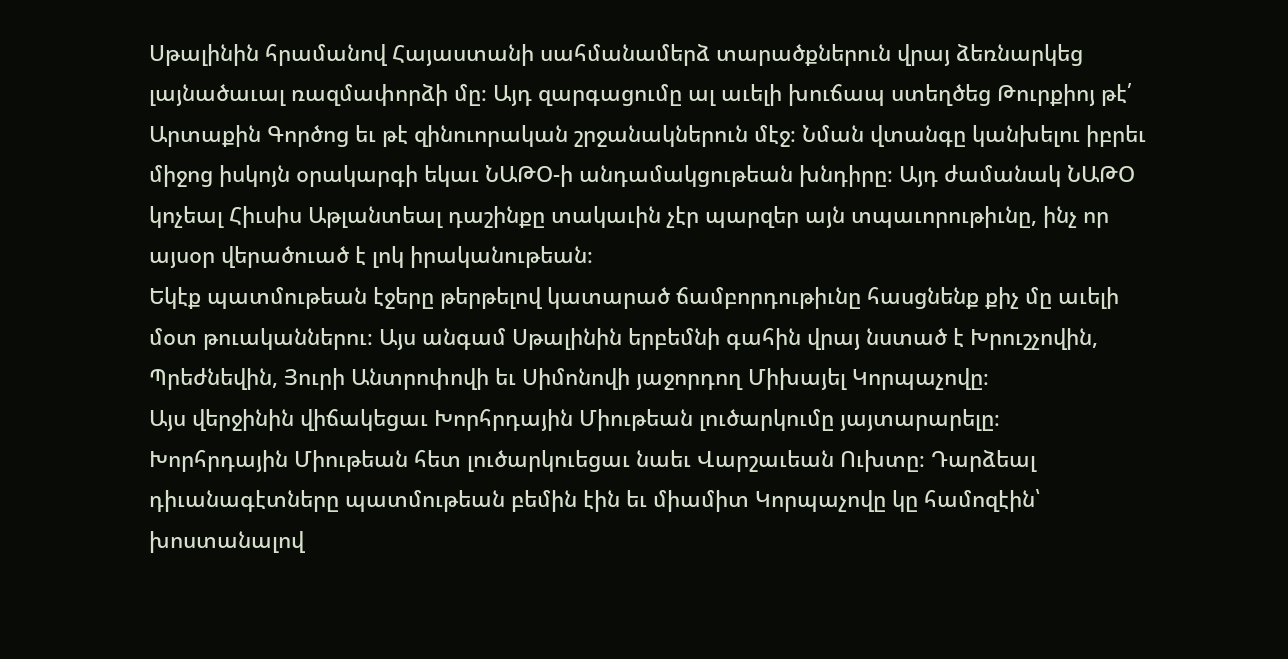Սթալինին հրամանով Հայաստանի սահմանամերձ տարածքներուն վրայ ձեռնարկեց լայնածաւալ ռազմափորձի մը։ Այդ զարգացումը ալ աւելի խուճապ ստեղծեց Թուրքիոյ թէ՛ Արտաքին Գործոց եւ թէ զինուորական շրջանակներուն մէջ։ Նման վտանգը կանխելու իբրեւ միջոց իսկոյն օրակարգի եկաւ ՆԱԹՕ-ի անդամակցութեան խնդիրը։ Այդ ժամանակ ՆԱԹՕ կոչեալ Հիւսիս Աթլանտեալ դաշինքը տակաւին չէր պարզեր այն տպաւորութիւնը, ինչ որ այսօր վերածուած է լոկ իրականութեան։
Եկէք պատմութեան էջերը թերթելով կատարած ճամբորդութիւնը հասցնենք քիչ մը աւելի մօտ թուականներու։ Այս անգամ Սթալինին երբեմնի գահին վրայ նստած է Խրուշչովին, Պրեժնեվին, Յուրի Անտրոփովի եւ Սիմոնովի յաջորդող Միխայել Կորպաչովը։
Այս վերջինին վիճակեցաւ Խորհրդային Միութեան լուծարկումը յայտարարելը։
Խորհրդային Միութեան հետ լուծարկուեցաւ նաեւ Վարշաւեան Ուխտը։ Դարձեալ դիւանագէտները պատմութեան բեմին էին եւ միամիտ Կորպաչովը կը համոզէին՝ խոստանալով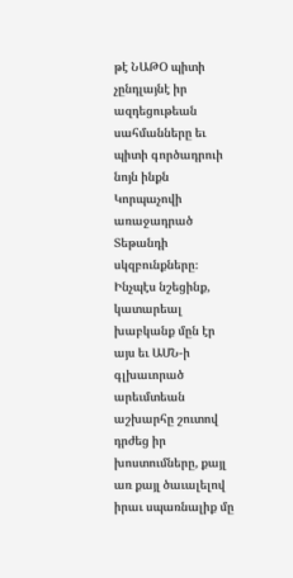թէ ՆԱԹՕ պիտի չընդլայնէ իր ազդեցութեան սահմանները եւ պիտի գործադրուի նոյն ինքն Կորպաչովի առաջադրած Տեթանդի սկզբունքները։
Ինչպէս նշեցինք, կատարեալ խաբկանք մըն էր այս եւ ԱՄՆ-ի գլխաւորած արեւմտեան աշխարհը շուտով դրժեց իր խոստումները, քայլ առ քայլ ծաւալելով իրաւ սպառնալիք մը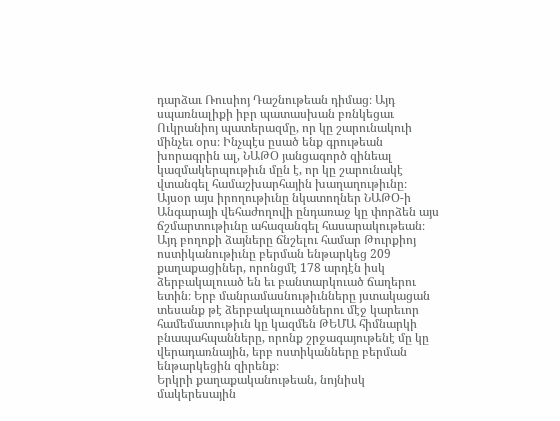դարձաւ Ռուսիոյ Դաշնութեան դիմաց։ Այդ սպառնալիքի իբր պատասխան բռնկեցաւ Ուկրանիոյ պատերազմը, որ կը շարունակուի մինչեւ օրս։ Ինչպէս ըսած ենք գրութեան խորագրին ալ, ՆԱԹՕ յանցագործ զինեալ կազմակերպութիւն մըն է, որ կը շարունակէ վտանգել համաշխարհային խաղաղութիւնը։
Այսօր այս իրողութիւնը նկատողներ ՆԱԹՕ-ի Անգարայի վեհաժողովի ընդառաջ կը փորձեն այս ճշմարտութիւնը ահազանգել հասարակութեան։ Այդ բողոքի ձայները ճնշելու համար Թուրքիոյ ոստիկանութիւնը բերման ենթարկեց 209 քաղաքացիներ, որոնցմէ 178 արդէն իսկ ձերբակալուած են եւ բանտարկուած ճաղերու ետին։ Երբ մանրամասնութիւնները յստակացան տեսանք թէ ձերբակալուածներու մէջ կարեւոր համեմատութիւն կը կազմեն ԹԵՄԱ հիմնարկի բնապահպանները, որոնք շրջագայութենէ մը կը վերադառնային, երբ ոստիկանները բերման ենթարկեցին զիրենք։
Երկրի քաղաքականութեան, նոյնիսկ մակերեսային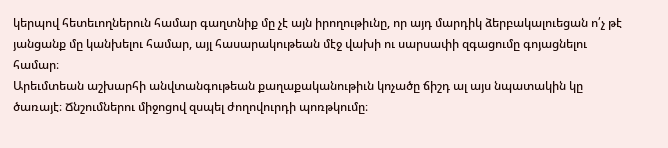կերպով հետեւողներուն համար գաղտնիք մը չէ այն իրողութիւնը, որ այդ մարդիկ ձերբակալուեցան ո՛չ թէ յանցանք մը կանխելու համար, այլ հասարակութեան մէջ վախի ու սարսափի զգացումը գոյացնելու համար։
Արեւմտեան աշխարհի անվտանգութեան քաղաքականութիւն կոչածը ճիշդ ալ այս նպատակին կը ծառայէ։ Ճնշումներու միջոցով զսպել ժողովուրդի պոռթկումը։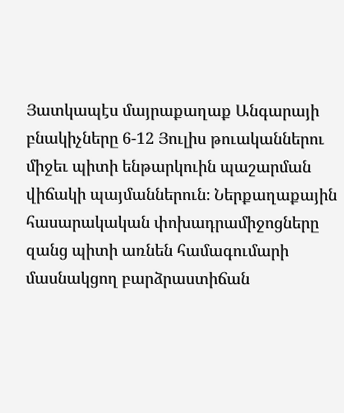Յատկապէս մայրաքաղաք Անգարայի բնակիչները 6-12 Յուլիս թուականներու միջեւ պիտի ենթարկուին պաշարման վիճակի պայմաններուն։ Ներքաղաքային հասարակական փոխադրամիջոցները զանց պիտի առնեն համագումարի մասնակցող բարձրաստիճան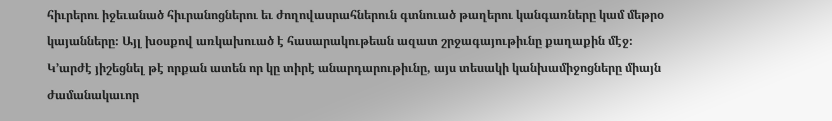հիւրերու իջեւանած հիւրանոցներու եւ ժողովասրահներուն գտնուած թաղերու կանգառները կամ մեթրօ կայանները։ Այլ խօսքով առկախուած է հասարակութեան ազատ շրջագայութիւնը քաղաքին մէջ։
Կ՚արժէ յիշեցնել թէ որքան ատեն որ կը տիրէ անարդարութիւնը, այս տեսակի կանխամիջոցները միայն ժամանակաւոր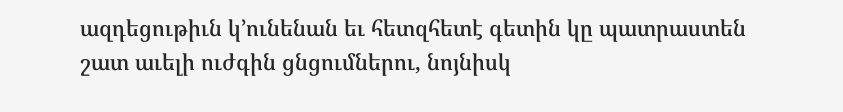ազդեցութիւն կ՚ունենան եւ հետզհետէ գետին կը պատրաստեն շատ աւելի ուժգին ցնցումներու, նոյնիսկ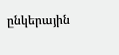ընկերային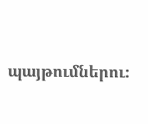պայթումներու։